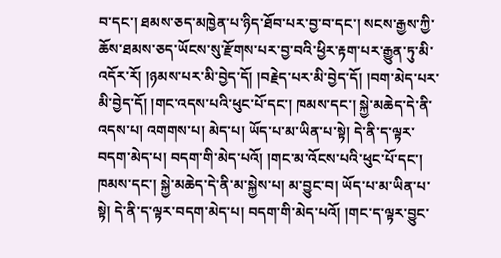བ་དང་། ཐམས་ཅད་མཁྱེན་པ་ཉིད་ཐོབ་པར་བྱ་བ་དང་། སངས་རྒྱས་ཀྱི་ཆོས་ཐམས་ཅད་ཡོངས་སུ་རྫོགས་པར་བྱ་བའི་ཕྱིར་རྟག་པར་རྒྱུན་ཏུ་མི་འདོར་རོ། །ཉམས་པར་མི་བྱེད་དོ། །བརྗེད་པར་མི་བྱེད་དོ། །བག་མེད་པར་མི་བྱེད་དོ། །གང་འདས་པའི་ཕུང་པོ་དང་། ཁམས་དང་། སྐྱེ་མཆེད་དེ་ནི་འདས་པ། འགགས་པ། མེད་པ། ཡོད་པ་མ་ཡིན་པ་སྟེ། དེ་ནི་ད་ལྟར་བདག་མེད་པ། བདག་གི་མེད་པའོ། །གང་མ་འོངས་པའི་ཕུང་པོ་དང་། ཁམས་དང་། སྐྱེ་མཆེད་དེ་ནི་མ་སྐྱེས་པ། མ་བྱུང་བ། ཡོད་པ་མ་ཡིན་པ་སྟེ། དེ་ནི་ད་ལྟར་བདག་མེད་པ། བདག་གི་མེད་པའོ། །གང་ད་ལྟར་བྱུང་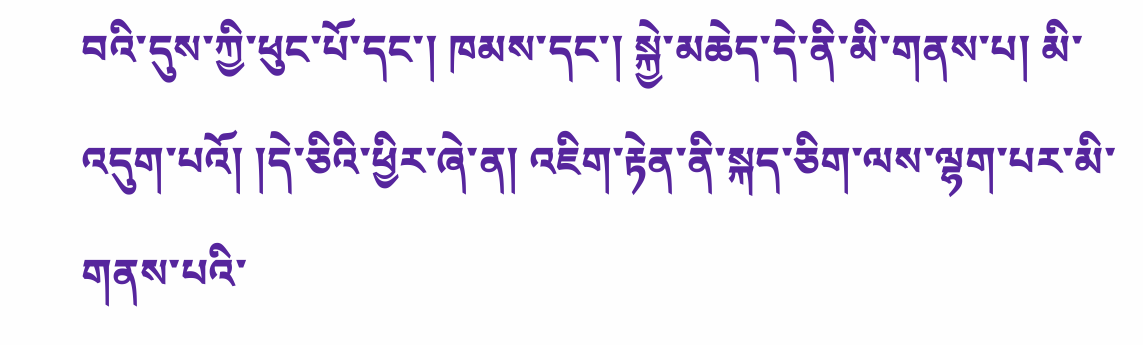བའི་དུས་ཀྱི་ཕུང་པོ་དང་། ཁམས་དང་། སྐྱེ་མཆེད་དེ་ནི་མི་གནས་པ། མི་འདུག་པའོ། །དེ་ཅིའི་ཕྱིར་ཞེ་ན། འཇིག་རྟེན་ནི་སྐད་ཅིག་ལས་ལྷག་པར་མི་གནས་པའི་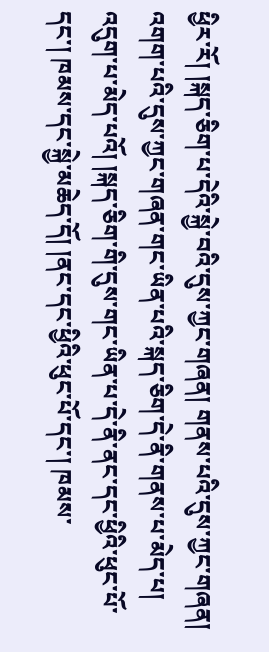ཕྱིར་རོ། །སྐད་ཅིག་པ་དེའི་སྐྱེ་བའི་དུས་ཀྱང་གཞན། གནས་པའི་དུས་ཀྱང་གཞན། འགག་པའི་དུས་ཀྱང་གཞན་གང་ཡིན་པའི་སྐད་ཅིག་དེ་ནི་གནས་པ་མེད་པ། འདུག་པ་མེད་པའོ། །སྐད་ཅིག་གི་དུས་གང་ཡིན་པ་དེ་ནི་ནང་དང་ཕྱིའི་ཕུང་པོ་དང་། ཁམས་དང་སྐྱེ་མཆེད་དོ། །ནང་དང་ཕྱིའི་ཕུང་པོ་དང་། ཁམས་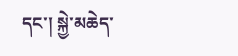དང་། སྐྱེ་མཆེད་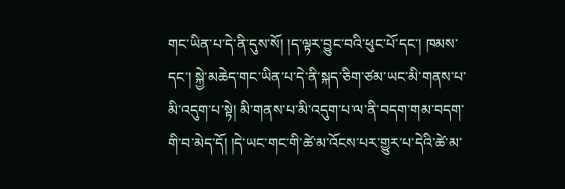གང་ཡིན་པ་དེ་ནི་དུས་སོ། །ད་ལྟར་བྱུང་བའི་ཕུང་པོ་དང་། ཁམས་དང་། སྐྱེ་མཆེད་གང་ཡིན་པ་དེ་ནི་སྐད་ཅིག་ཙམ་ཡང་མི་གནས་པ་མི་འདུག་པ་སྟེ། མི་གནས་པ་མི་འདུག་པ་ལ་ནི་བདག་གམ་བདག་གི་བ་མེད་དོ། །དེ་ཡང་གང་གི་ཚེ་མ་འོངས་པར་གྱུར་པ་དེའི་ཚེ་མ་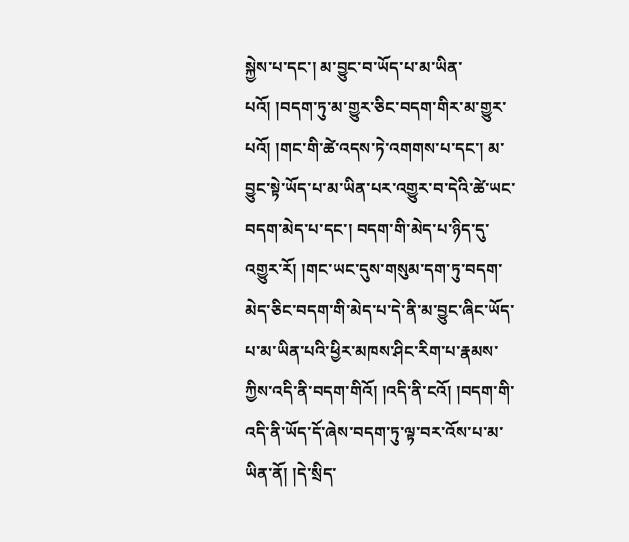སྐྱེས་པ་དང་། མ་བྱུང་བ་ཡོད་པ་མ་ཡིན་པའོ། །བདག་ཏུ་མ་གྱུར་ཅིང་བདག་གིར་མ་གྱུར་པའོ། །གང་གི་ཚེ་འདས་ཏེ་འགགས་པ་དང་། མ་བྱུང་སྟེ་ཡོད་པ་མ་ཡིན་པར་འགྱུར་བ་དེའི་ཚེ་ཡང་བདག་མེད་པ་དང་། བདག་གི་མེད་པ་ཉིད་དུ་འགྱུར་རོ། །གང་ཡང་དུས་གསུམ་དག་ཏུ་བདག་མེད་ཅིང་བདག་གི་མེད་པ་དེ་ནི་མ་བྱུང་ཞིང་ཡོད་པ་མ་ཡིན་པའི་ཕྱིར་མཁས་ཤིང་རིག་པ་རྣམས་ཀྱིས་འདི་ནི་བདག་གིའོ། །འདི་ནི་ངའོ། །བདག་གི་འདི་ནི་ཡོད་དོ་ཞེས་བདག་ཏུ་ལྟ་བར་འོས་པ་མ་ཡིན་ནོ། །དེ་སྲིད་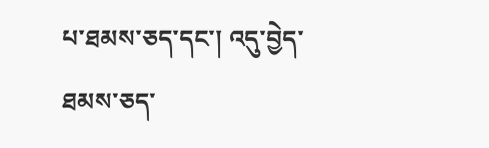པ་ཐམས་ཅད་དང་། འདུ་བྱེད་ཐམས་ཅད་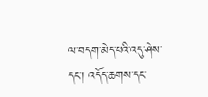ལ་བདག་མེད་པའི་འདུ་ཤེས་དང་། འདོད་ཆགས་དང་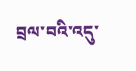བྲལ་བའི་འདུ་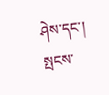ཤེས་དང་། སྤངས་